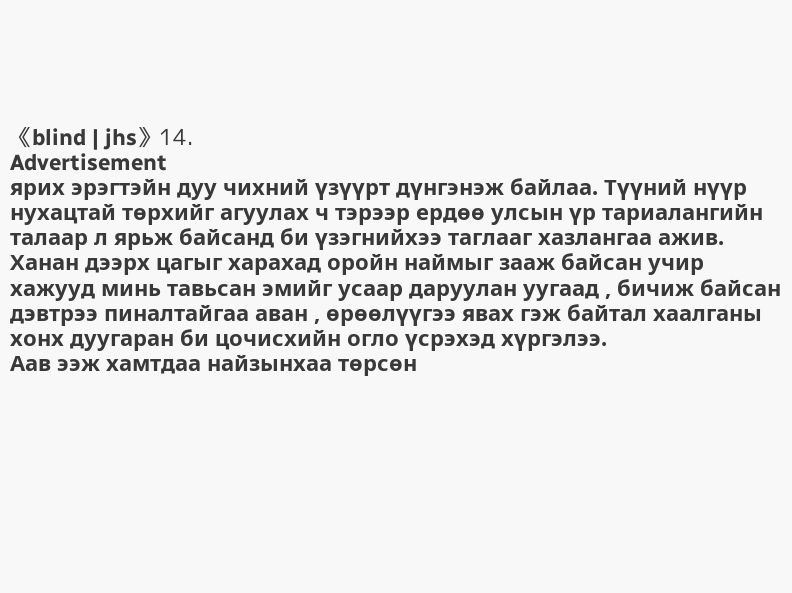《blind | jhs》14.
Advertisement
ярих эрэгтэйн дуу чихний үзүүрт дүнгэнэж байлаа. Түүний нүүр нухацтай төрхийг агуулах ч тэрээр ердөө улсын үр тариалангийн талаар л ярьж байсанд би үзэгнийхээ таглааг хазлангаа ажив. Ханан дээрх цагыг харахад оройн наймыг зааж байсан учир хажууд минь тавьсан эмийг усаар даруулан уугаад , бичиж байсан дэвтрээ пиналтайгаа аван , өрөөлүүгээ явах гэж байтал хаалганы хонх дуугаран би цочисхийн огло үсрэхэд хүргэлээ.
Аав ээж хамтдаа найзынхаа төрсөн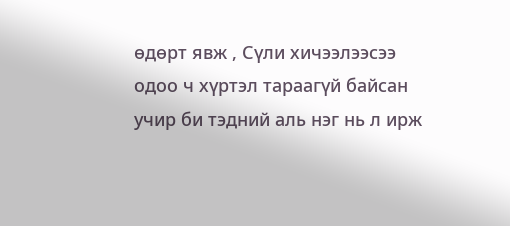өдөрт явж , Сүли хичээлээсээ одоо ч хүртэл тараагүй байсан учир би тэдний аль нэг нь л ирж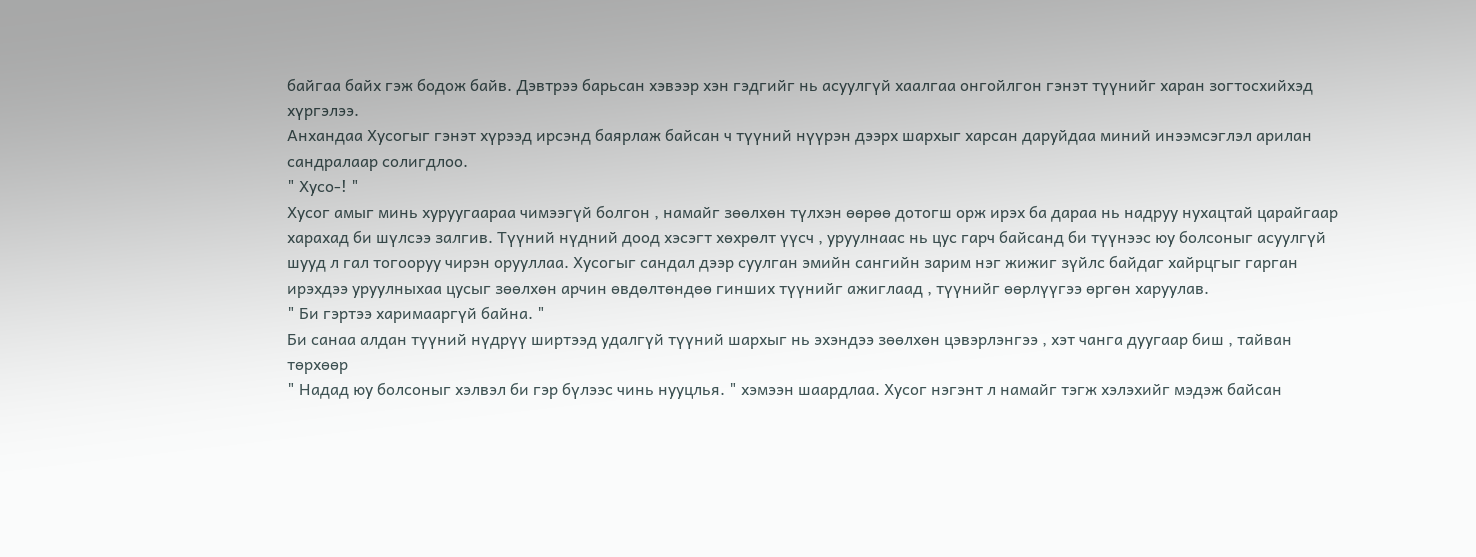байгаа байх гэж бодож байв. Дэвтрээ барьсан хэвээр хэн гэдгийг нь асуулгүй хаалгаа онгойлгон гэнэт түүнийг харан зогтосхийхэд хүргэлээ.
Анхандаа Хусогыг гэнэт хүрээд ирсэнд баярлаж байсан ч түүний нүүрэн дээрх шархыг харсан даруйдаа миний инээмсэглэл арилан сандралаар солигдлоо.
" Хусо-! "
Хусог амыг минь хуруугаараа чимээгүй болгон , намайг зөөлхөн түлхэн өөрөө дотогш орж ирэх ба дараа нь надруу нухацтай царайгаар харахад би шүлсээ залгив. Түүний нүдний доод хэсэгт хөхрөлт үүсч , уруулнаас нь цус гарч байсанд би түүнээс юу болсоныг асуулгүй шууд л гал тогооруу чирэн орууллаа. Хусогыг сандал дээр суулган эмийн сангийн зарим нэг жижиг зүйлс байдаг хайрцгыг гарган ирэхдээ уруулныхаа цусыг зөөлхөн арчин өвдөлтөндөө гинших түүнийг ажиглаад , түүнийг өөрлүүгээ өргөн харуулав.
" Би гэртээ харимааргүй байна. "
Би санаа алдан түүний нүдрүү ширтээд удалгүй түүний шархыг нь эхэндээ зөөлхөн цэвэрлэнгээ , хэт чанга дуугаар биш , тайван төрхөөр
" Надад юу болсоныг хэлвэл би гэр бүлээс чинь нууцлья. " хэмээн шаардлаа. Хусог нэгэнт л намайг тэгж хэлэхийг мэдэж байсан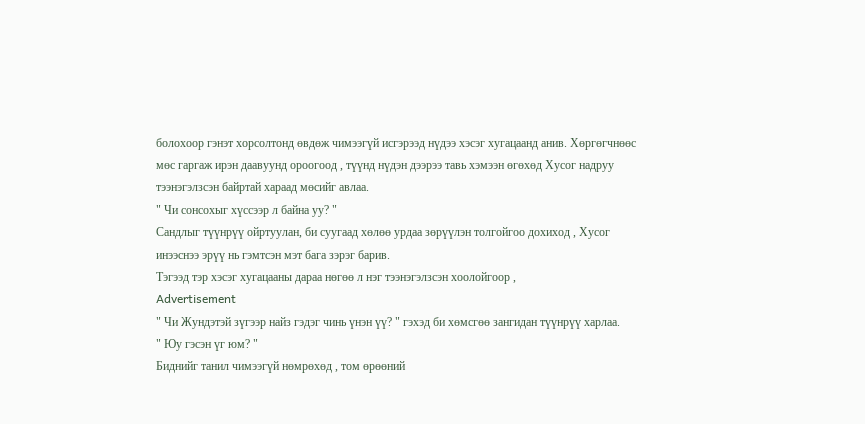болохоор гэнэт хорсолтонд өвдөж чимээгүй исгэрээд нүдээ хэсэг хугацаанд анив. Хөргөгчнөөс мөс гаргаж ирэн даавуунд ороогоод , түүнд нүдэн дээрээ тавь хэмээн өгөхөд Хусог надруу тээнэгэлзсэн байртай хараад мөсийг авлаа.
" Чи сонсохыг хүссээр л байна уу? "
Сандлыг түүнрүү ойртуулан, би суугаад хөлөө урдаа зөрүүлэн толгойгоо дохиход , Хусог инээснээ эрүү нь гэмтсэн мэт бага зэрэг барив.
Тэгээд тэр хэсэг хугацааны дараа нөгөө л нэг тээнэгэлзсэн хоолойгоор ,
Advertisement
" Чи Жундэтэй зүгээр найз гэдэг чинь үнэн үү? " гэхэд би хөмсгөө зангидан түүнрүү харлаа.
" Юу гэсэн үг юм? "
Биднийг танил чимээгүй нөмрөхөд , том өрөөний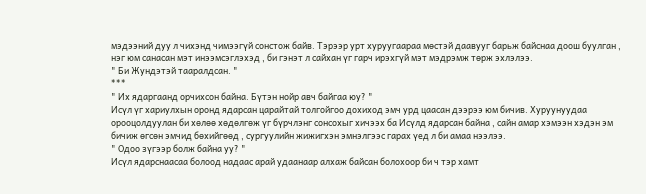мэдээний дуу л чихэнд чимээгүй сонстож байв. Тэрээр урт хуруугаараа мөстэй даавууг барьж байснаа доош буулган , нэг юм санасан мэт инээмсэглэхэд , би гэнэт л сайхан үг гарч ирэхгүй мэт мэдрэмж төрж эхлэлээ.
" Би Жундэтэй тааралдсан. "
***
" Их ядаргаанд орчихсон байна. Бүтэн нойр авч байгаа юу? "
Исүл үг хариулхын оронд ядарсан царайтай толгойгоо дохиход эмч урд цаасан дээрээ юм бичив. Хуруунуудаа орооцолдуулан би хөлөө хөдөлгөж үг бүрчлэнг сонсохыг хичээх ба Исүлд ядарсан байна , сайн амар хэмээн хэдэн эм бичиж өгсөн эмчид бөхийгөөд , сургуулийн жижигхэн эмнэлгээс гарах үед л би амаа нээлээ.
" Одоо зүгээр болж байна уу? "
Исүл ядарснаасаа болоод надаас арай удаанаар алхаж байсан болохоор би ч тэр хамт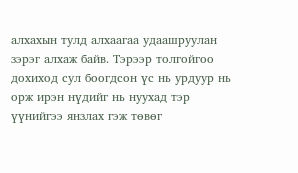алхахын тулд алхаагаа удаашруулан зэрэг алхаж байв. Тэрээр толгойгоо дохиход сул боогдсон үс нь урдуур нь орж ирэн нүдийг нь нуухад тэр үүнийгээ янзлах гэж төвөг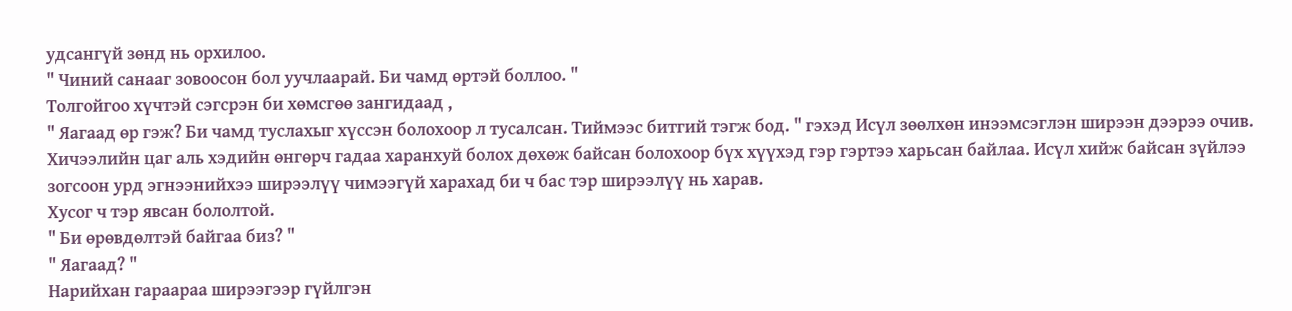удсангүй зөнд нь орхилоо.
" Чиний санааг зовоосон бол уучлаарай. Би чамд өртэй боллоо. "
Толгойгоо хүчтэй сэгсрэн би хөмсгөө зангидаад ,
" Яагаад өр гэж? Би чамд туслахыг хүссэн болохоор л тусалсан. Тиймээс битгий тэгж бод. " гэхэд Исүл зөөлхөн инээмсэглэн ширээн дээрээ очив. Хичээлийн цаг аль хэдийн өнгөрч гадаа харанхуй болох дөхөж байсан болохоор бүх хүүхэд гэр гэртээ харьсан байлаа. Исүл хийж байсан зүйлээ зогсоон урд эгнээнийхээ ширээлүү чимээгүй харахад би ч бас тэр ширээлүү нь харав.
Хусог ч тэр явсан бололтой.
" Би өрөвдөлтэй байгаа биз? "
" Яагаад? "
Нарийхан гараараа ширээгээр гүйлгэн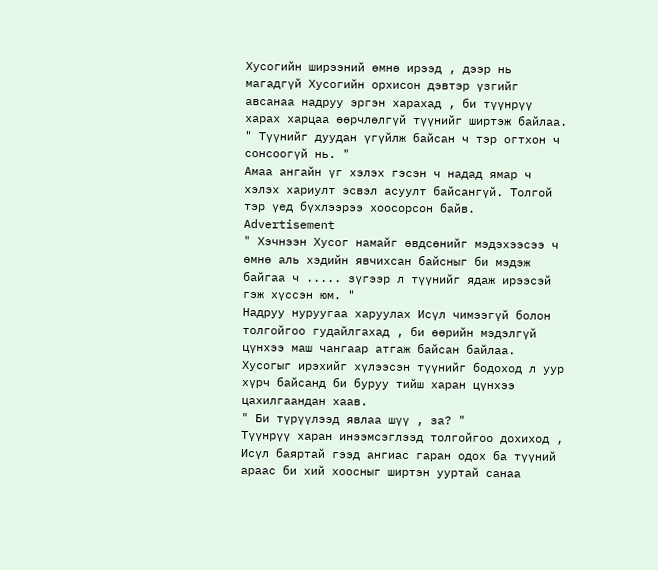Хусогийн ширээний өмнө ирээд , дээр нь магадгүй Хусогийн орхисон дэвтэр үзгийг авсанаа надруу эргэн харахад , би түүнрүү харах харцаа өөрчлөлгүй түүнийг ширтэж байлаа.
" Түүнийг дуудан үгүйлж байсан ч тэр огтхон ч сонсоогүй нь. "
Амаа ангайн үг хэлэх гэсэн ч надад ямар ч хэлэх хариулт эсвэл асуулт байсангүй. Толгой тэр үед бүхлээрээ хоосорсон байв.
Advertisement
" Хэчнээн Хусог намайг өвдсөнийг мэдэхээсээ ч өмнө аль хэдийн явчихсан байсныг би мэдэж байгаа ч ..... зүгээр л түүнийг ядаж ирээсэй гэж хүссэн юм. "
Надруу нуруугаа харуулах Исүл чимээгүй болон толгойгоо гудайлгахад , би өөрийн мэдэлгүй цүнхээ маш чангаар атгаж байсан байлаа. Хусогыг ирэхийг хүлээсэн түүнийг бодоход л уур хүрч байсанд би буруу тийш харан цүнхээ цахилгаандан хаав.
" Би түрүүлээд явлаа шүү , за? "
Түүнрүү харан инээмсэглээд толгойгоо дохиход , Исүл баяртай гээд ангиас гаран одох ба түүний араас би хий хоосныг ширтэн ууртай санаа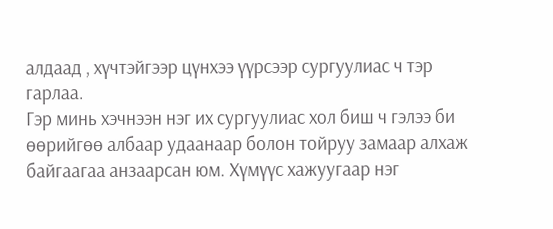алдаад , хүчтэйгээр цүнхээ үүрсээр сургуулиас ч тэр гарлаа.
Гэр минь хэчнээн нэг их сургуулиас хол биш ч гэлээ би өөрийгөө албаар удаанаар болон тойруу замаар алхаж байгаагаа анзаарсан юм. Хүмүүс хажуугаар нэг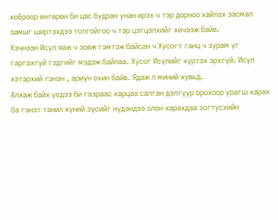хоёроор өнгөрөн би цас будран унан ирэх ч тэр дорноо хайлах засмал замыг ширтэхдээ толгойгоо ч тэр цэгцэлхийг хичээж байв.
Хэчнээн Исүл яаж ч зовж гэмтэж байсан ч Хусогт ганц ч зурам үг гаргахгүй гэдгийг мэдэж байлаа. Хусог Исүлийг хүртэх эрхгүй. Исүл хэтэрхий гэнэн , ариун охин байв. Ядаж л миний хувьд.
Алхаж байх үедээ би газраас харцаа салган дэлгүүр орохоор урагш харах ба гэнэт танил хүний зүсийг нүдэндээ олон харахдаа зогтусхийн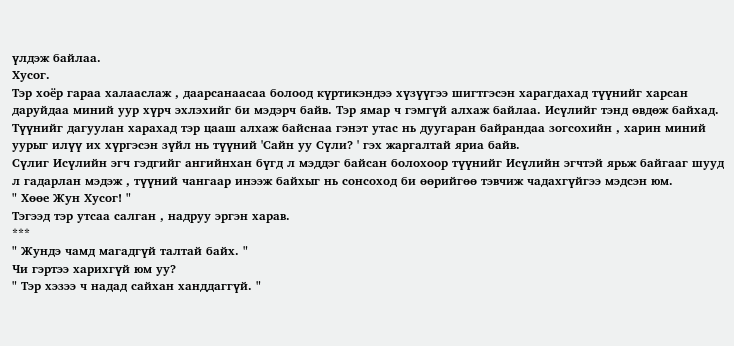үлдэж байлаа.
Хусог.
Тэр хоёр гараа халааслаж , даарсанаасаа болоод күртикэндээ хүзүүгээ шигтгэсэн харагдахад түүнийг харсан даруйдаа миний уур хүрч эхлэхийг би мэдэрч байв. Тэр ямар ч гэмгүй алхаж байлаа. Исүлийг тэнд өвдөж байхад.
Түүнийг дагуулан харахад тэр цааш алхаж байснаа гэнэт утас нь дуугаран байрандаа зогсохийн , харин миний уурыг илүү их хүргэсэн зүйл нь түүний 'Сайн уу Сүли? ' гэх жаргалтай яриа байв.
Сүлиг Исүлийн эгч гэдгийг ангийнхан бүгд л мэддэг байсан болохоор түүнийг Исүлийн эгчтэй ярьж байгааг шууд л гадарлан мэдэж , түүний чангаар инээж байхыг нь сонсоход би өөрийгөө тэвчиж чадахгүйгээ мэдсэн юм.
" Хөөе Жун Хусог! "
Тэгээд тэр утсаа салган , надруу эргэн харав.
***
" Жундэ чамд магадгүй талтай байх. "
Чи гэртээ харихгүй юм уу?
" Тэр хэзээ ч надад сайхан ханддаггүй. "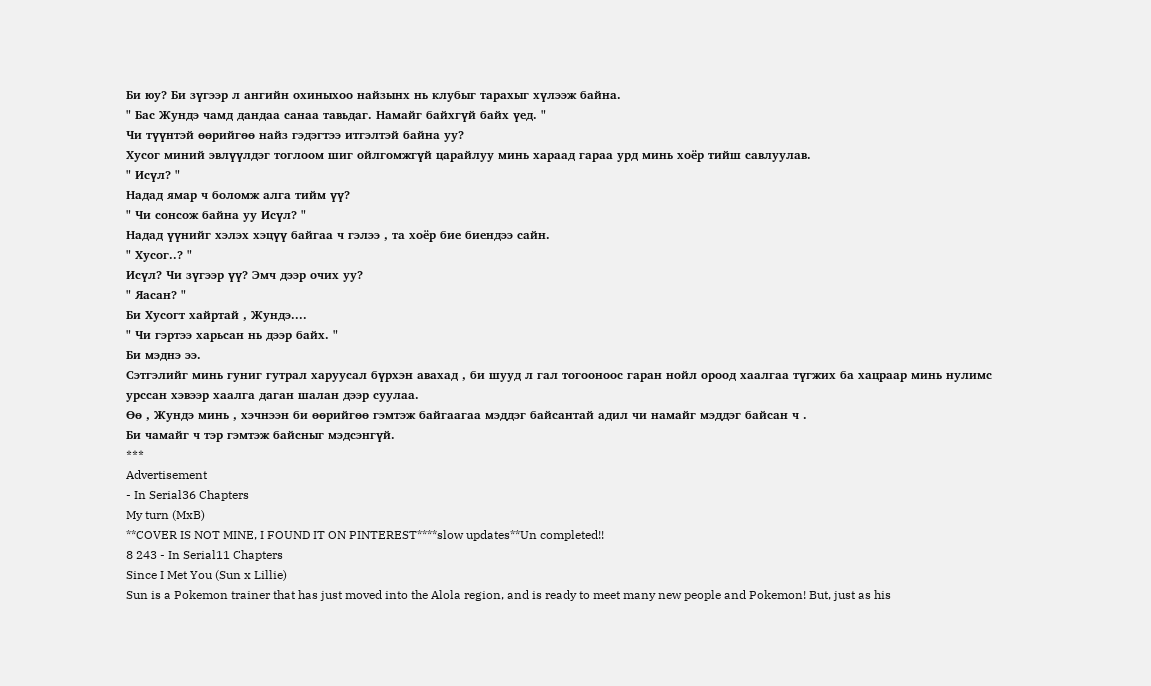Би юу? Би зүгээр л ангийн охиныхоо найзынх нь клубыг тарахыг хүлээж байна.
" Бас Жундэ чамд дандаа санаа тавьдаг. Намайг байхгүй байх үед. "
Чи түүнтэй өөрийгөө найз гэдэгтээ итгэлтэй байна уу?
Хусог миний эвлүүлдэг тоглоом шиг ойлгомжгүй царайлуу минь хараад гараа урд минь хоёр тийш савлуулав.
" Исүл? "
Надад ямар ч боломж алга тийм үү?
" Чи сонсож байна уу Исүл? "
Надад үүнийг хэлэх хэцүү байгаа ч гэлээ , та хоёр бие биендээ сайн.
" Хусог..? "
Исүл? Чи зүгээр үү? Эмч дээр очих уу?
" Яасан? "
Би Хусогт хайртай , Жундэ....
" Чи гэртээ харьсан нь дээр байх. "
Би мэднэ ээ.
Сэтгэлийг минь гуниг гутрал харуусал бүрхэн авахад , би шууд л гал тогооноос гаран нойл ороод хаалгаа түгжих ба хацраар минь нулимс урссан хэвээр хаалга даган шалан дээр суулаа.
Өө , Жундэ минь , хэчнээн би өөрийгөө гэмтэж байгаагаа мэддэг байсантай адил чи намайг мэддэг байсан ч .
Би чамайг ч тэр гэмтэж байсныг мэдсэнгүй.
***
Advertisement
- In Serial36 Chapters
My turn (MxB)
**COVER IS NOT MINE, I FOUND IT ON PINTEREST****slow updates**Un completed!!
8 243 - In Serial11 Chapters
Since I Met You (Sun x Lillie)
Sun is a Pokemon trainer that has just moved into the Alola region, and is ready to meet many new people and Pokemon! But, just as his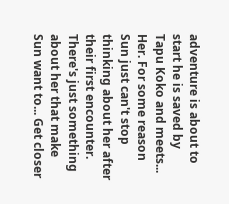adventure is about to start he is saved by Tapu Koko and meets... Her. For some reason Sun just can't stop thinking about her after their first encounter. There's just something about her that make Sun want to... Get closer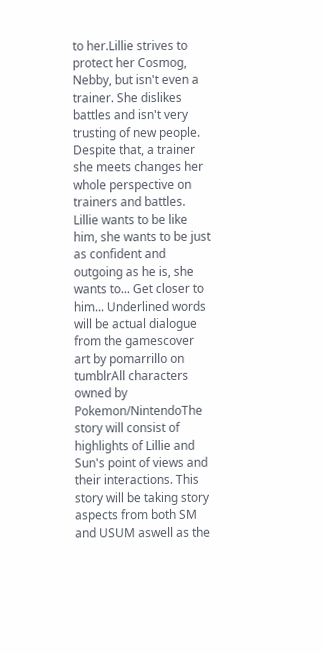to her.Lillie strives to protect her Cosmog, Nebby, but isn't even a trainer. She dislikes battles and isn't very trusting of new people. Despite that, a trainer she meets changes her whole perspective on trainers and battles. Lillie wants to be like him, she wants to be just as confident and outgoing as he is, she wants to... Get closer to him... Underlined words will be actual dialogue from the gamescover art by pomarrillo on tumblrAll characters owned by Pokemon/NintendoThe story will consist of highlights of Lillie and Sun's point of views and their interactions. This story will be taking story aspects from both SM and USUM aswell as the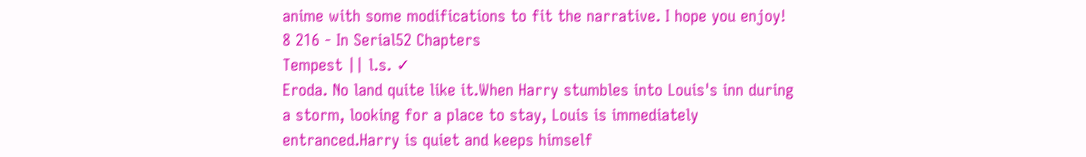anime with some modifications to fit the narrative. I hope you enjoy!
8 216 - In Serial52 Chapters
Tempest || l.s. ✓
Eroda. No land quite like it.When Harry stumbles into Louis's inn during a storm, looking for a place to stay, Louis is immediately entranced.Harry is quiet and keeps himself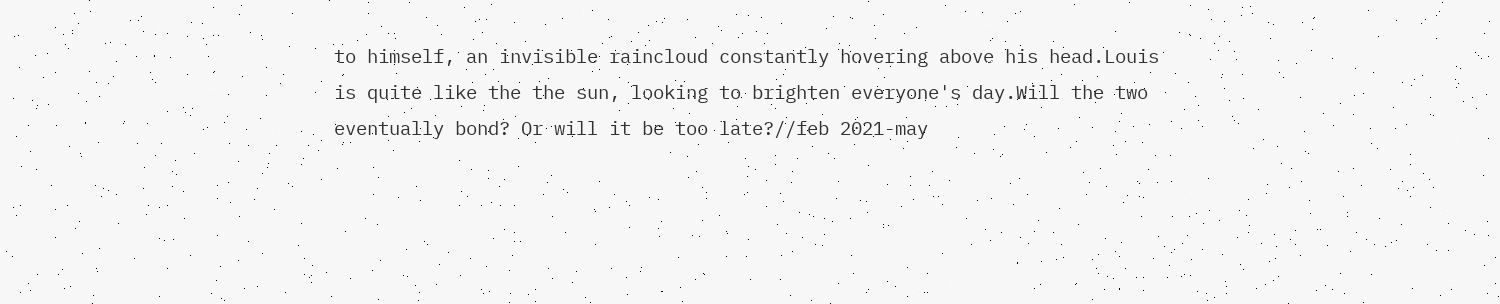to himself, an invisible raincloud constantly hovering above his head.Louis is quite like the the sun, looking to brighten everyone's day.Will the two eventually bond? Or will it be too late?//feb 2021-may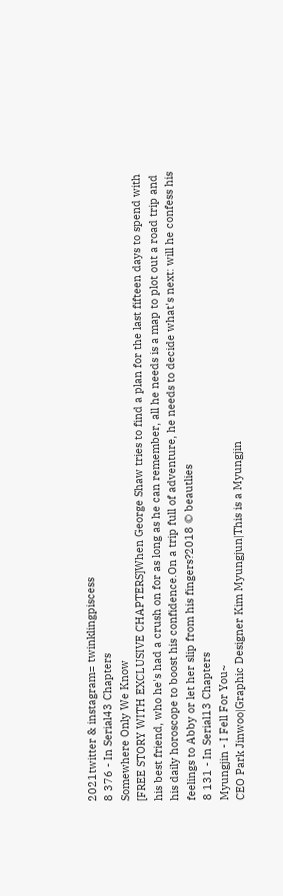2021twitter & instagram= twinklingpiscess
8 376 - In Serial43 Chapters
Somewhere Only We Know
[FREE STORY WITH EXCLUSIVE CHAPTERS]When George Shaw tries to find a plan for the last fifteen days to spend with his best friend, who he's had a crush on for as long as he can remember, all he needs is a map to plot out a road trip and his daily horoscope to boost his confidence.On a trip full of adventure, he needs to decide what's next: will he confess his feelings to Abby or let her slip from his fingers?2018 © beautlies
8 131 - In Serial13 Chapters
Myungjin - I Fell For You~
CEO Park Jinwoo|Graphic Designer Kim Myungjun|This is a Myungjin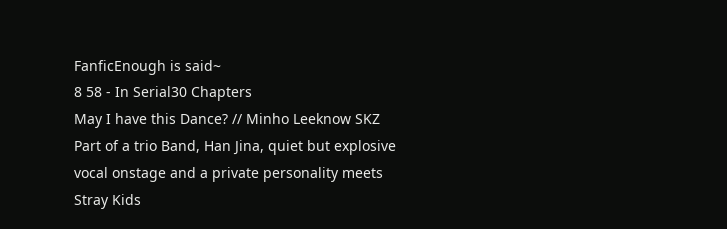FanficEnough is said~
8 58 - In Serial30 Chapters
May I have this Dance? // Minho Leeknow SKZ
Part of a trio Band, Han Jina, quiet but explosive vocal onstage and a private personality meets Stray Kids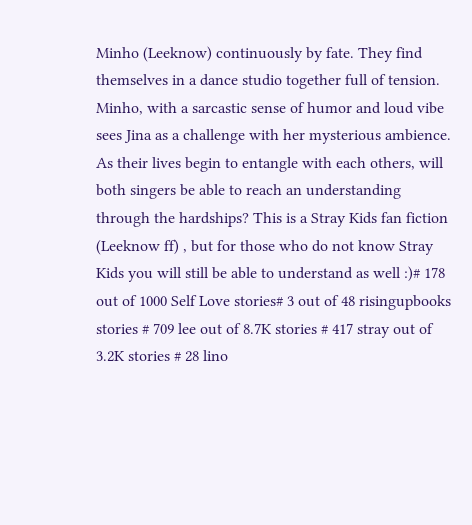Minho (Leeknow) continuously by fate. They find themselves in a dance studio together full of tension. Minho, with a sarcastic sense of humor and loud vibe sees Jina as a challenge with her mysterious ambience. As their lives begin to entangle with each others, will both singers be able to reach an understanding through the hardships? This is a Stray Kids fan fiction (Leeknow ff) , but for those who do not know Stray Kids you will still be able to understand as well :)# 178 out of 1000 Self Love stories# 3 out of 48 risingupbooks stories # 709 lee out of 8.7K stories # 417 stray out of 3.2K stories # 28 lino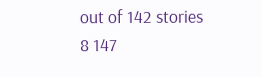out of 142 stories
8 147